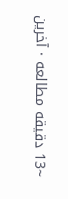~13 دقیقه مطالعه · آخرین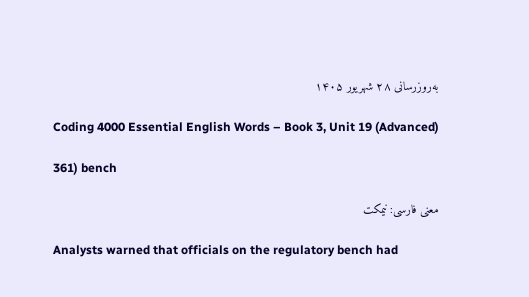به‌روزرسانی ۲۸ شهریور ۱۴۰۵

Coding 4000 Essential English Words – Book 3, Unit 19 (Advanced)

361) bench

معنی فارسی: نیمکت

Analysts warned that officials on the regulatory bench had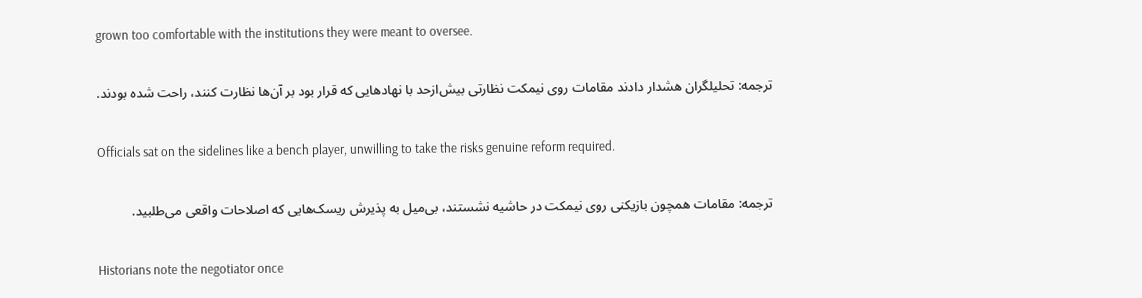grown too comfortable with the institutions they were meant to oversee.

ترجمه: تحلیلگران هشدار دادند مقامات روی نیمکت نظارتی بیش‌ازحد با نهادهایی که قرار بود بر آن‌ها نظارت کنند، راحت شده بودند.

Officials sat on the sidelines like a bench player, unwilling to take the risks genuine reform required.

ترجمه: مقامات همچون بازیکنی روی نیمکت در حاشیه نشستند، بی‌میل به پذیرش ریسک‌هایی که اصلاحات واقعی می‌طلبید.

Historians note the negotiator once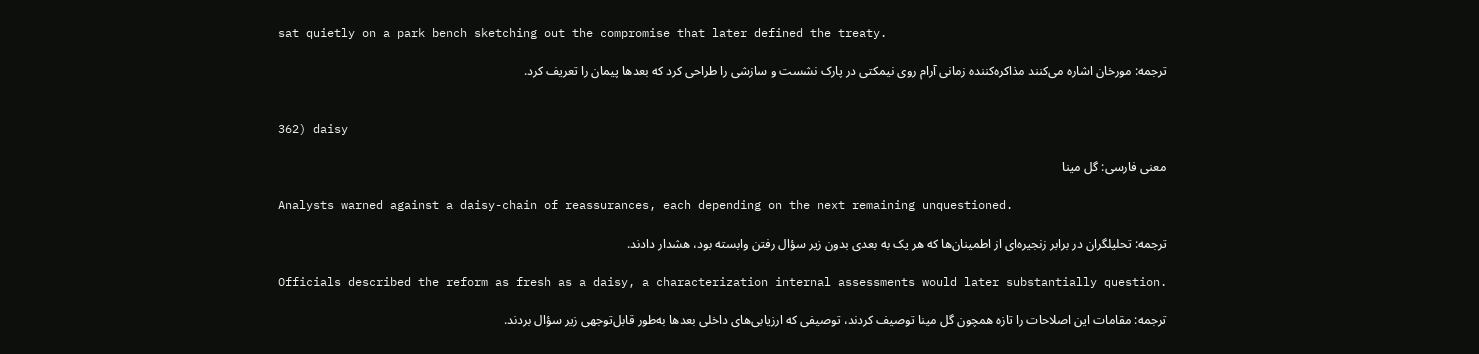sat quietly on a park bench sketching out the compromise that later defined the treaty.

ترجمه: مورخان اشاره می‌کنند مذاکره‌کننده زمانی آرام روی نیمکتی در پارک نشست و سازشی را طراحی کرد که بعدها پیمان را تعریف کرد.


362) daisy

معنی فارسی: گل مینا

Analysts warned against a daisy-chain of reassurances, each depending on the next remaining unquestioned.

ترجمه: تحلیلگران در برابر زنجیره‌ای از اطمینان‌ها که هر یک به بعدی بدون زیر سؤال رفتن وابسته بود، هشدار دادند.

Officials described the reform as fresh as a daisy, a characterization internal assessments would later substantially question.

ترجمه: مقامات این اصلاحات را تازه همچون گل مینا توصیف کردند، توصیفی که ارزیابی‌های داخلی بعدها به‌طور قابل‌توجهی زیر سؤال بردند.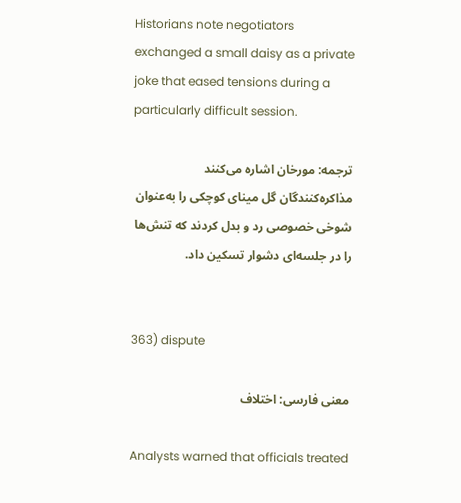Historians note negotiators exchanged a small daisy as a private joke that eased tensions during a particularly difficult session.

ترجمه: مورخان اشاره می‌کنند مذاکره‌کنندگان گل مینای کوچکی را به‌عنوان شوخی خصوصی رد و بدل کردند که تنش‌ها را در جلسه‌ای دشوار تسکین داد.


363) dispute

معنی فارسی: اختلاف

Analysts warned that officials treated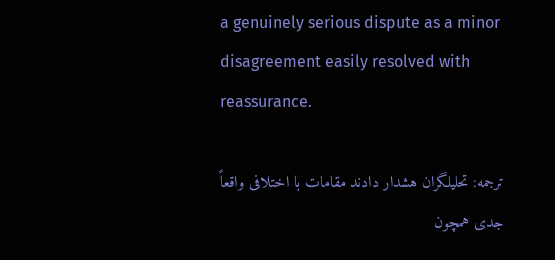a genuinely serious dispute as a minor disagreement easily resolved with reassurance.

ترجمه: تحلیلگران هشدار دادند مقامات با اختلافی واقعاً جدی همچون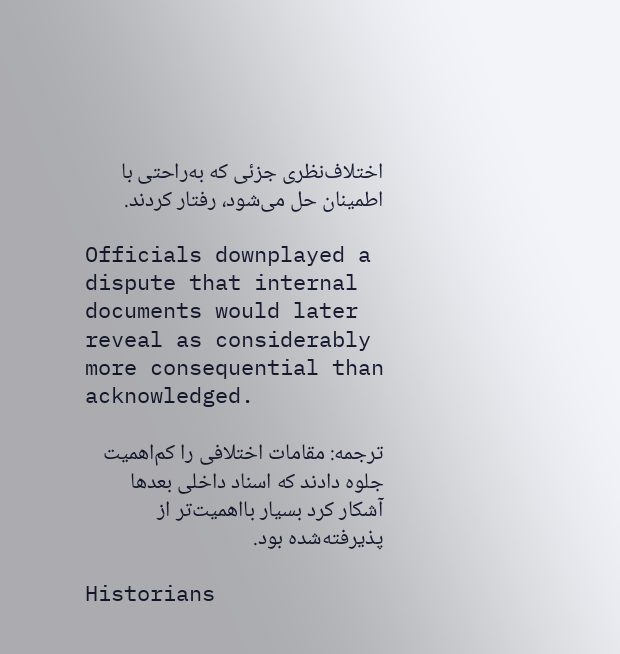اختلاف‌نظری جزئی که به‌راحتی با اطمینان حل می‌شود، رفتار کردند.

Officials downplayed a dispute that internal documents would later reveal as considerably more consequential than acknowledged.

ترجمه: مقامات اختلافی را کم‌اهمیت جلوه دادند که اسناد داخلی بعدها آشکار کرد بسیار بااهمیت‌تر از پذیرفته‌شده بود.

Historians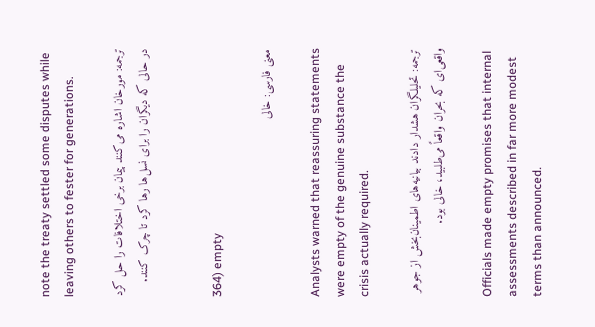note the treaty settled some disputes while leaving others to fester for generations.

ترجمه: مورخان اشاره می‌کنند پیمان برخی اختلافات را حل کرد در حالی که دیگران را برای نسل‌ها رها کرد تا چرک کنند.


364) empty

معنی فارسی: خالی

Analysts warned that reassuring statements were empty of the genuine substance the crisis actually required.

ترجمه: تحلیلگران هشدار دادند بیانیه‌های اطمینان‌بخش از جوهر واقعی‌ای که بحران واقعاً می‌طلبید، خالی بود.

Officials made empty promises that internal assessments described in far more modest terms than announced.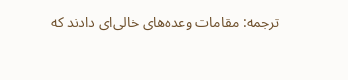ترجمه: مقامات وعده‌های خالی‌ای دادند که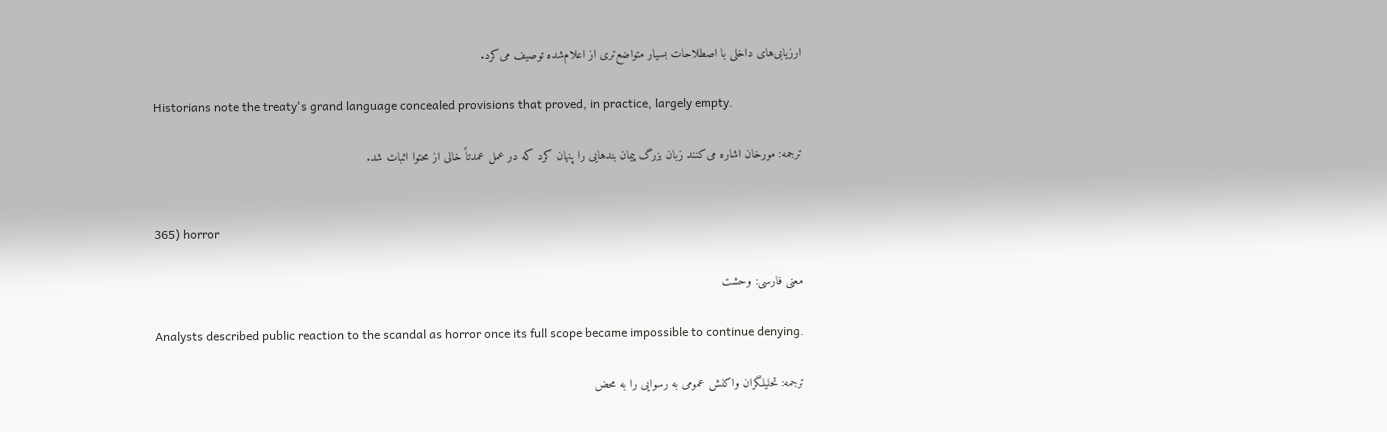ارزیابی‌های داخلی با اصطلاحات بسیار متواضع‌تری از اعلام‌شده توصیف می‌کرد.

Historians note the treaty's grand language concealed provisions that proved, in practice, largely empty.

ترجمه: مورخان اشاره می‌کنند زبان بزرگ پیمان بندهایی را پنهان کرد که در عمل عمدتاً خالی از محتوا اثبات شد.


365) horror

معنی فارسی: وحشت

Analysts described public reaction to the scandal as horror once its full scope became impossible to continue denying.

ترجمه: تحلیلگران واکنش عمومی به رسوایی را به محض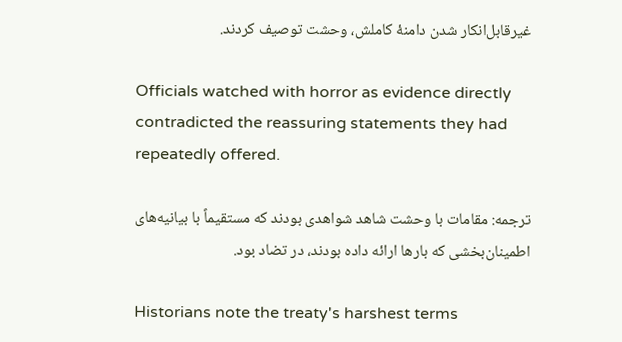غیرقابل‌انکار شدن دامنهٔ کاملش، وحشت توصیف کردند.

Officials watched with horror as evidence directly contradicted the reassuring statements they had repeatedly offered.

ترجمه: مقامات با وحشت شاهد شواهدی بودند که مستقیماً با بیانیه‌های اطمینان‌بخشی که بارها ارائه داده بودند، در تضاد بود.

Historians note the treaty's harshest terms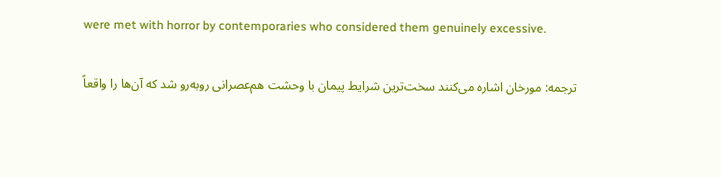were met with horror by contemporaries who considered them genuinely excessive.

ترجمه: مورخان اشاره می‌کنند سخت‌ترین شرایط پیمان با وحشت هم‌عصرانی روبه‌رو شد که آن‌ها را واقعاً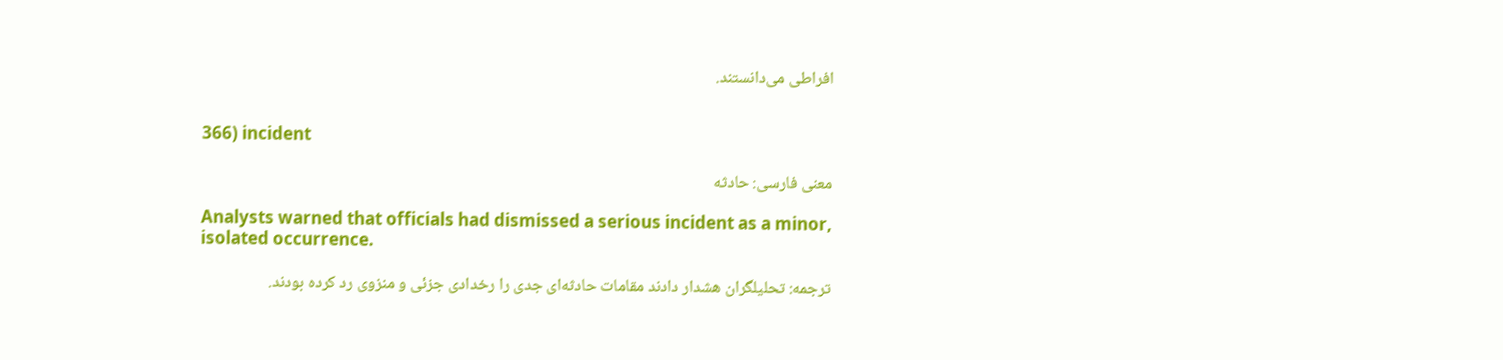افراطی می‌دانستند.


366) incident

معنی فارسی: حادثه

Analysts warned that officials had dismissed a serious incident as a minor, isolated occurrence.

ترجمه: تحلیلگران هشدار دادند مقامات حادثه‌ای جدی را رخدادی جزئی و منزوی رد کرده بودند.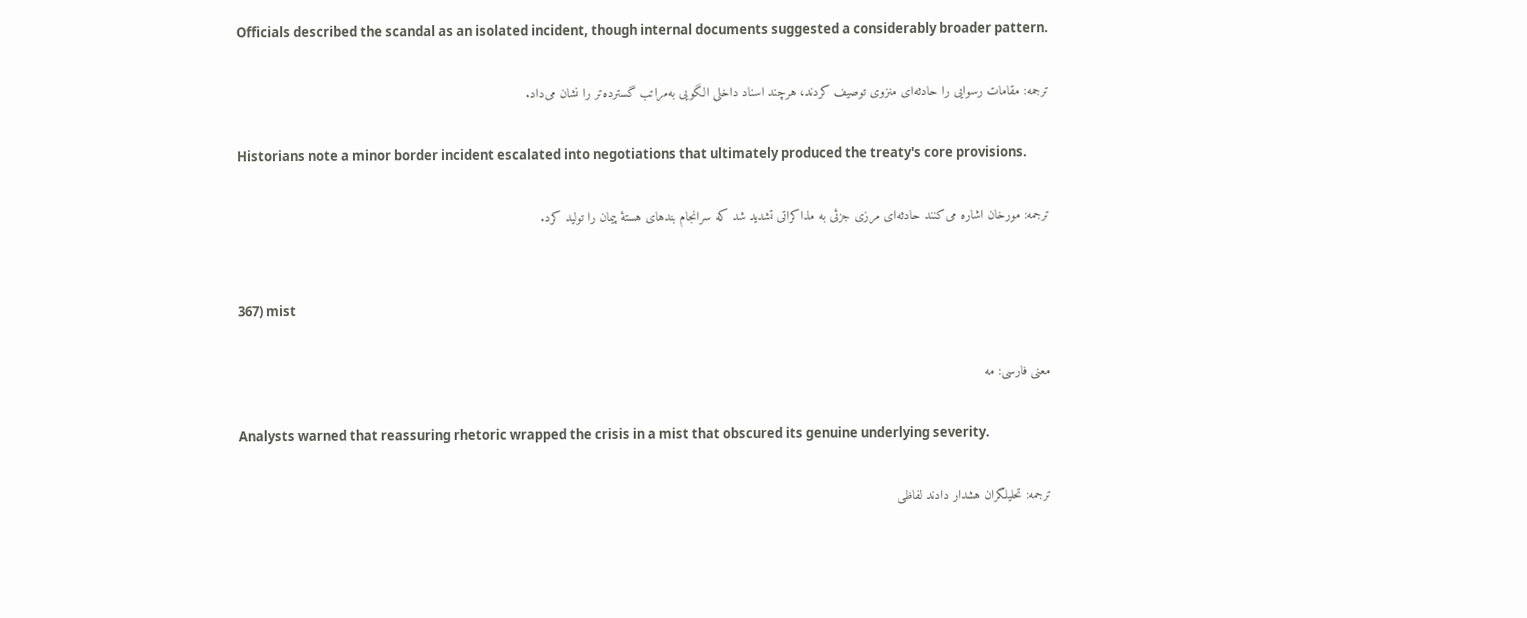Officials described the scandal as an isolated incident, though internal documents suggested a considerably broader pattern.

ترجمه: مقامات رسوایی را حادثه‌ای منزوی توصیف کردند، هرچند اسناد داخلی الگویی به‌مراتب گسترده‌تر را نشان می‌داد.

Historians note a minor border incident escalated into negotiations that ultimately produced the treaty's core provisions.

ترجمه: مورخان اشاره می‌کنند حادثه‌ای مرزی جزئی به مذاکراتی تشدید شد که سرانجام بندهای هستهٔ پیمان را تولید کرد.


367) mist

معنی فارسی: مه

Analysts warned that reassuring rhetoric wrapped the crisis in a mist that obscured its genuine underlying severity.

ترجمه: تحلیلگران هشدار دادند لفاظی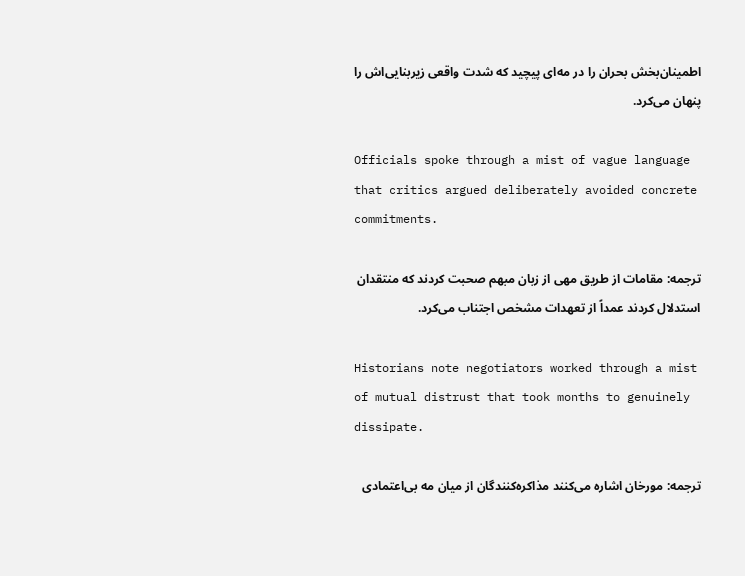اطمینان‌بخش بحران را در مه‌ای پیچید که شدت واقعی زیربنایی‌اش را پنهان می‌کرد.

Officials spoke through a mist of vague language that critics argued deliberately avoided concrete commitments.

ترجمه: مقامات از طریق مهی از زبان مبهم صحبت کردند که منتقدان استدلال کردند عمداً از تعهدات مشخص اجتناب می‌کرد.

Historians note negotiators worked through a mist of mutual distrust that took months to genuinely dissipate.

ترجمه: مورخان اشاره می‌کنند مذاکره‌کنندگان از میان مه بی‌اعتمادی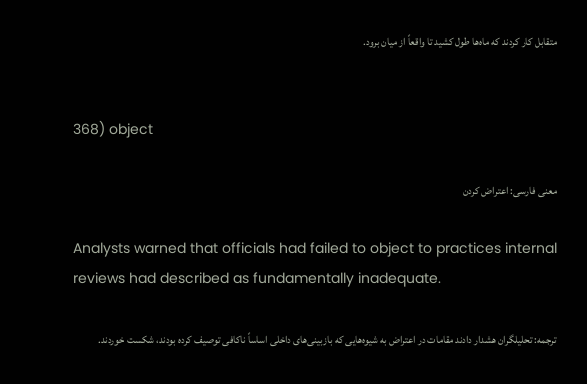متقابل کار کردند که ماه‌ها طول کشید تا واقعاً از میان برود.


368) object

معنی فارسی: اعتراض کردن

Analysts warned that officials had failed to object to practices internal reviews had described as fundamentally inadequate.

ترجمه: تحلیلگران هشدار دادند مقامات در اعتراض به شیوه‌هایی که بازبینی‌های داخلی اساساً ناکافی توصیف کرده بودند، شکست خوردند.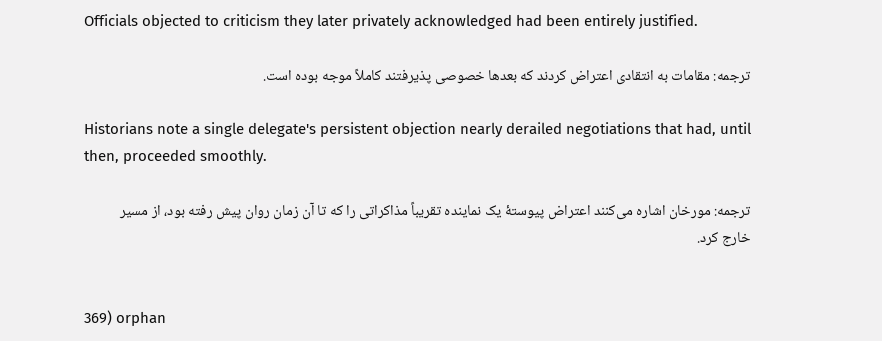Officials objected to criticism they later privately acknowledged had been entirely justified.

ترجمه: مقامات به انتقادی اعتراض کردند که بعدها خصوصی پذیرفتند کاملاً موجه بوده است.

Historians note a single delegate's persistent objection nearly derailed negotiations that had, until then, proceeded smoothly.

ترجمه: مورخان اشاره می‌کنند اعتراض پیوستهٔ یک نماینده تقریباً مذاکراتی را که تا آن زمان روان پیش رفته بود، از مسیر خارج کرد.


369) orphan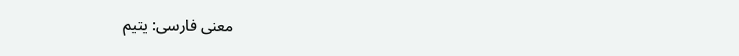معنی فارسی: یتیم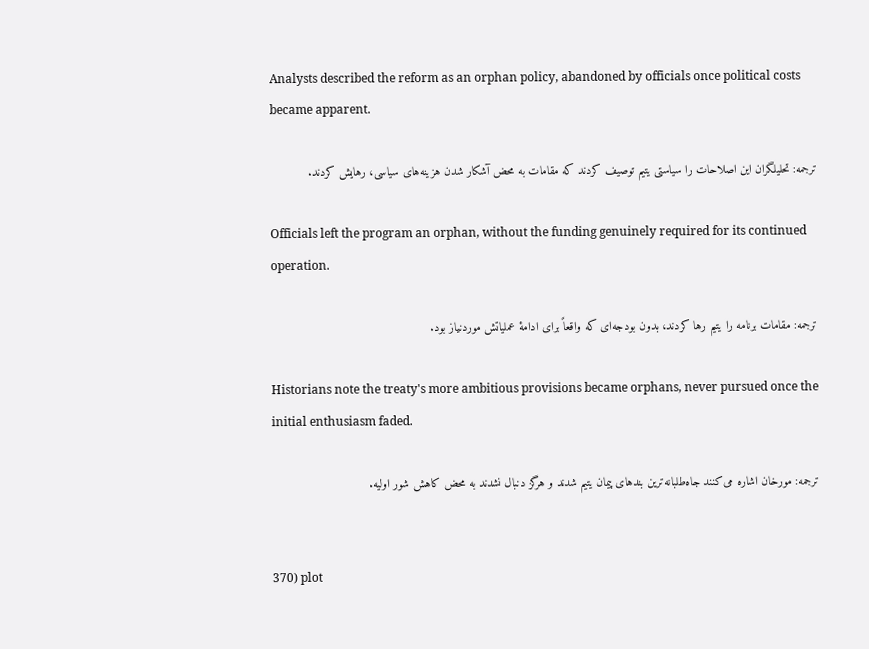Analysts described the reform as an orphan policy, abandoned by officials once political costs became apparent.

ترجمه: تحلیلگران این اصلاحات را سیاستی یتیم توصیف کردند که مقامات به محض آشکار شدن هزینه‌های سیاسی، رهایش کردند.

Officials left the program an orphan, without the funding genuinely required for its continued operation.

ترجمه: مقامات برنامه را یتیم رها کردند، بدون بودجه‌ای که واقعاً برای ادامهٔ عملیاتش موردنیاز بود.

Historians note the treaty's more ambitious provisions became orphans, never pursued once the initial enthusiasm faded.

ترجمه: مورخان اشاره می‌کنند جاه‌طلبانه‌ترین بندهای پیمان یتیم شدند و هرگز دنبال نشدند به محض کاهش شور اولیه.


370) plot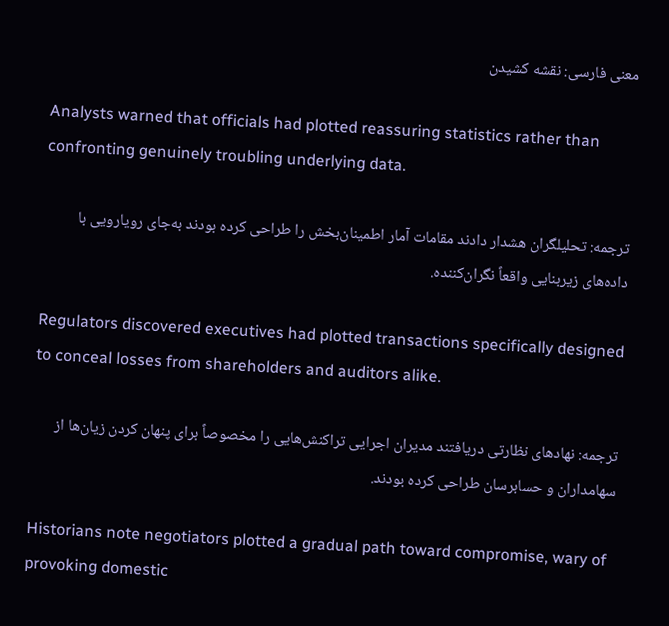معنی فارسی: نقشه کشیدن

Analysts warned that officials had plotted reassuring statistics rather than confronting genuinely troubling underlying data.

ترجمه: تحلیلگران هشدار دادند مقامات آمار اطمینان‌بخش را طراحی کرده بودند به‌جای رویارویی با داده‌های زیربنایی واقعاً نگران‌کننده.

Regulators discovered executives had plotted transactions specifically designed to conceal losses from shareholders and auditors alike.

ترجمه: نهادهای نظارتی دریافتند مدیران اجرایی تراکنش‌هایی را مخصوصاً برای پنهان کردن زیان‌ها از سهامداران و حسابرسان طراحی کرده بودند.

Historians note negotiators plotted a gradual path toward compromise, wary of provoking domestic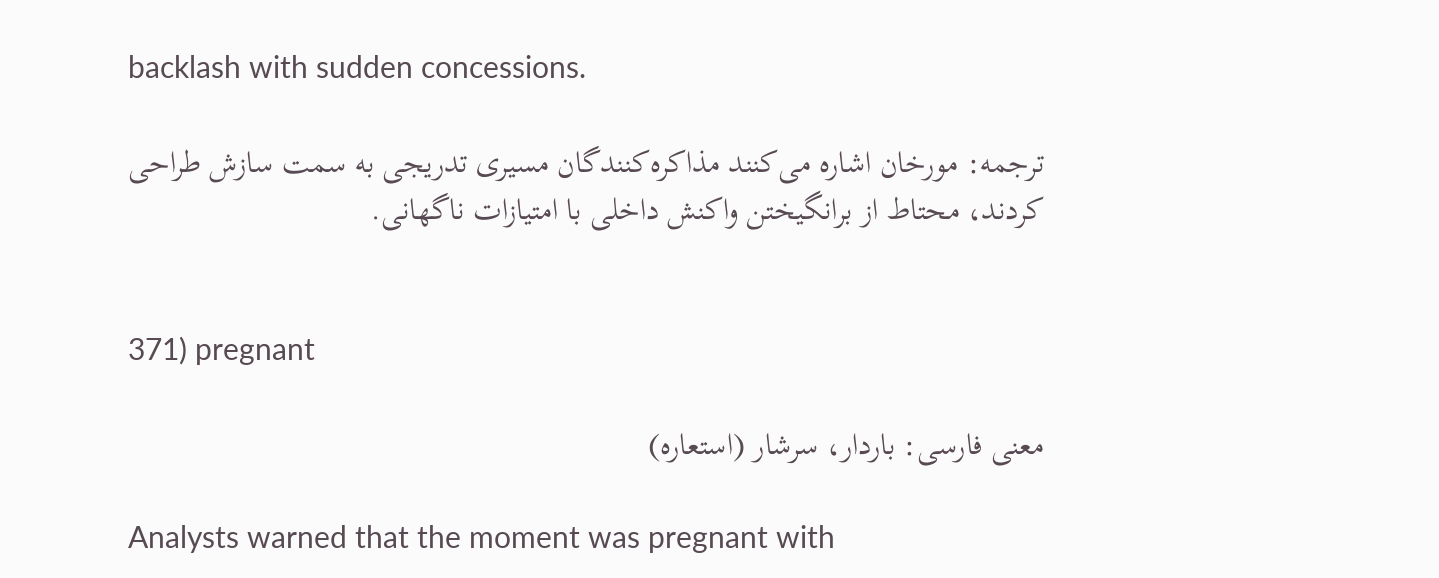backlash with sudden concessions.

ترجمه: مورخان اشاره می‌کنند مذاکره‌کنندگان مسیری تدریجی به سمت سازش طراحی کردند، محتاط از برانگیختن واکنش داخلی با امتیازات ناگهانی.


371) pregnant

معنی فارسی: باردار، سرشار (استعاره)

Analysts warned that the moment was pregnant with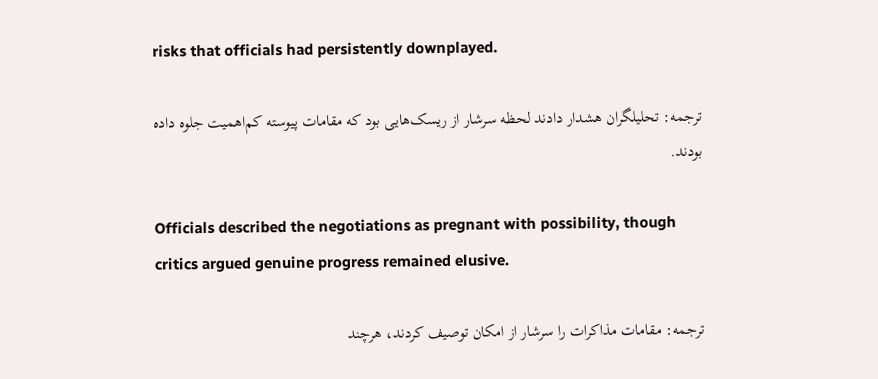risks that officials had persistently downplayed.

ترجمه: تحلیلگران هشدار دادند لحظه سرشار از ریسک‌هایی بود که مقامات پیوسته کم‌اهمیت جلوه داده بودند.

Officials described the negotiations as pregnant with possibility, though critics argued genuine progress remained elusive.

ترجمه: مقامات مذاکرات را سرشار از امکان توصیف کردند، هرچند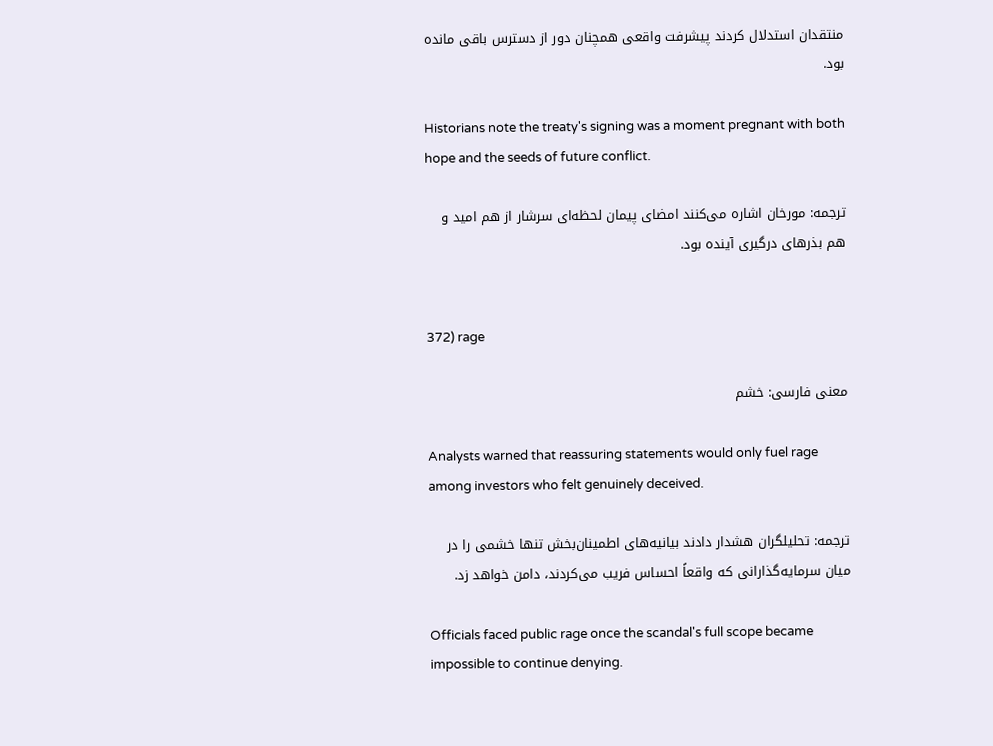منتقدان استدلال کردند پیشرفت واقعی همچنان دور از دسترس باقی مانده بود.

Historians note the treaty's signing was a moment pregnant with both hope and the seeds of future conflict.

ترجمه: مورخان اشاره می‌کنند امضای پیمان لحظه‌ای سرشار از هم امید و هم بذرهای درگیری آینده بود.


372) rage

معنی فارسی: خشم

Analysts warned that reassuring statements would only fuel rage among investors who felt genuinely deceived.

ترجمه: تحلیلگران هشدار دادند بیانیه‌های اطمینان‌بخش تنها خشمی را در میان سرمایه‌گذارانی که واقعاً احساس فریب می‌کردند، دامن خواهد زد.

Officials faced public rage once the scandal's full scope became impossible to continue denying.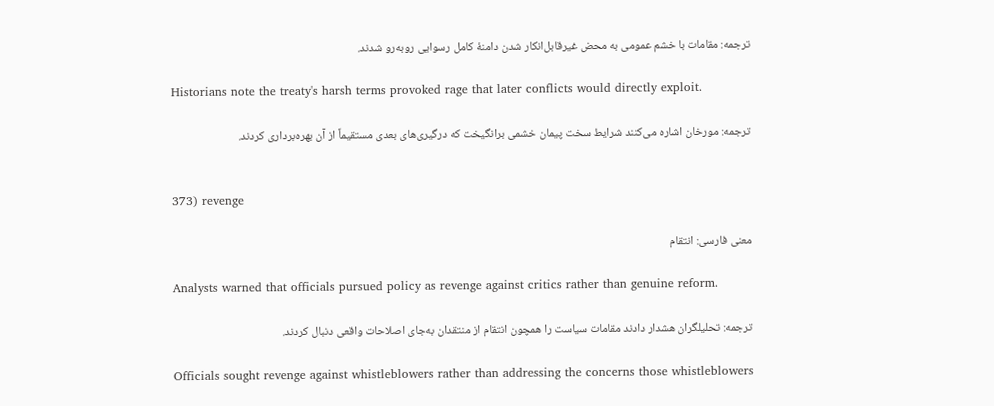ترجمه: مقامات با خشم عمومی به محض غیرقابل‌انکار شدن دامنهٔ کامل رسوایی روبه‌رو شدند.

Historians note the treaty's harsh terms provoked rage that later conflicts would directly exploit.

ترجمه: مورخان اشاره می‌کنند شرایط سخت پیمان خشمی برانگیخت که درگیری‌های بعدی مستقیماً از آن بهره‌برداری کردند.


373) revenge

معنی فارسی: انتقام

Analysts warned that officials pursued policy as revenge against critics rather than genuine reform.

ترجمه: تحلیلگران هشدار دادند مقامات سیاست را همچون انتقام از منتقدان به‌جای اصلاحات واقعی دنبال کردند.

Officials sought revenge against whistleblowers rather than addressing the concerns those whistleblowers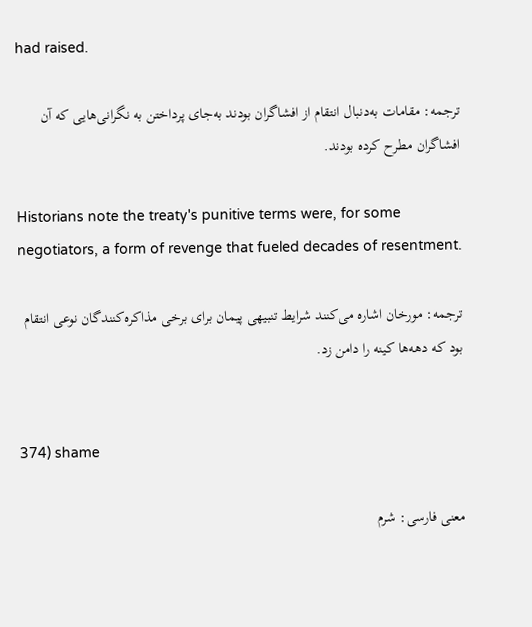had raised.

ترجمه: مقامات به‌دنبال انتقام از افشاگران بودند به‌جای پرداختن به نگرانی‌هایی که آن افشاگران مطرح کرده بودند.

Historians note the treaty's punitive terms were, for some negotiators, a form of revenge that fueled decades of resentment.

ترجمه: مورخان اشاره می‌کنند شرایط تنبیهی پیمان برای برخی مذاکره‌کنندگان نوعی انتقام بود که دهه‌ها کینه را دامن زد.


374) shame

معنی فارسی: شرم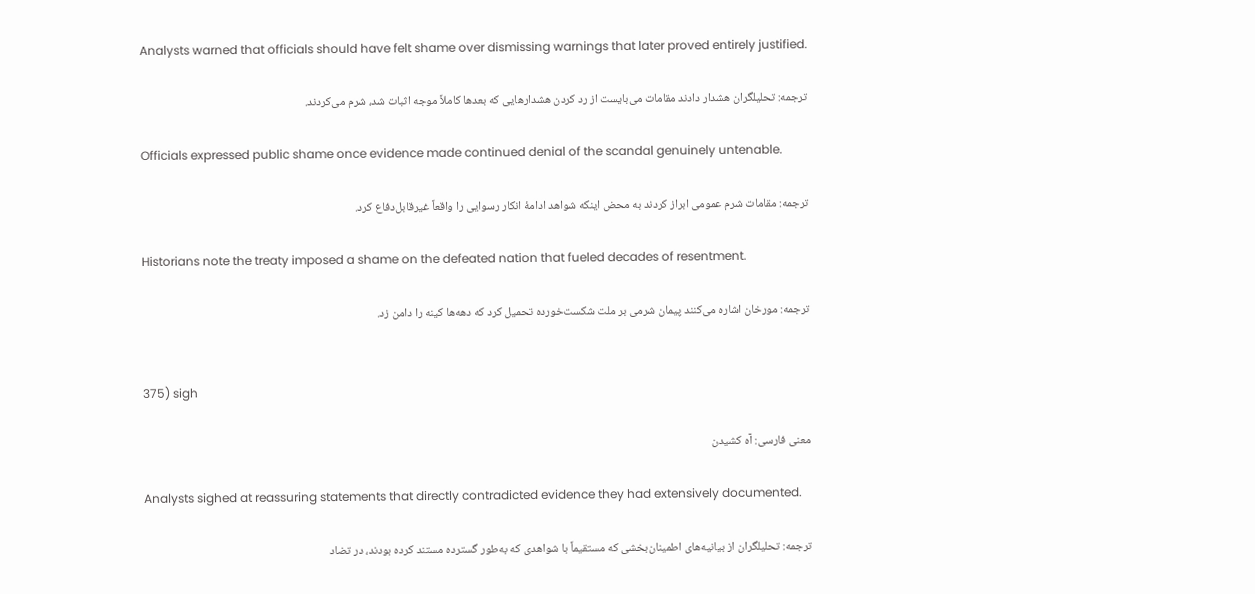Analysts warned that officials should have felt shame over dismissing warnings that later proved entirely justified.

ترجمه: تحلیلگران هشدار دادند مقامات می‌بایست از رد کردن هشدارهایی که بعدها کاملاً موجه اثبات شد، شرم می‌کردند.

Officials expressed public shame once evidence made continued denial of the scandal genuinely untenable.

ترجمه: مقامات شرم عمومی ابراز کردند به محض اینکه شواهد ادامهٔ انکار رسوایی را واقعاً غیرقابل‌دفاع کرد.

Historians note the treaty imposed a shame on the defeated nation that fueled decades of resentment.

ترجمه: مورخان اشاره می‌کنند پیمان شرمی بر ملت شکست‌خورده تحمیل کرد که دهه‌ها کینه را دامن زد.


375) sigh

معنی فارسی: آه کشیدن

Analysts sighed at reassuring statements that directly contradicted evidence they had extensively documented.

ترجمه: تحلیلگران از بیانیه‌های اطمینان‌بخشی که مستقیماً با شواهدی که به‌طور گسترده مستند کرده بودند، در تضاد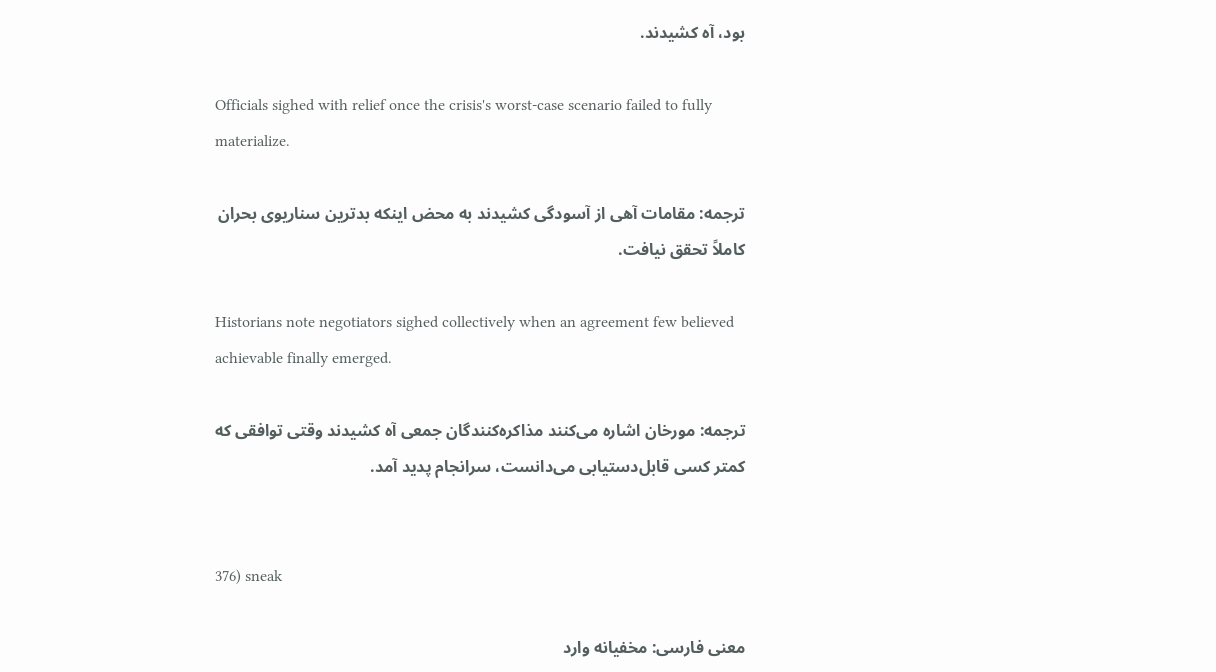بود، آه کشیدند.

Officials sighed with relief once the crisis's worst-case scenario failed to fully materialize.

ترجمه: مقامات آهی از آسودگی کشیدند به محض اینکه بدترین سناریوی بحران کاملاً تحقق نیافت.

Historians note negotiators sighed collectively when an agreement few believed achievable finally emerged.

ترجمه: مورخان اشاره می‌کنند مذاکره‌کنندگان جمعی آه کشیدند وقتی توافقی که کمتر کسی قابل‌دستیابی می‌دانست، سرانجام پدید آمد.


376) sneak

معنی فارسی: مخفیانه وارد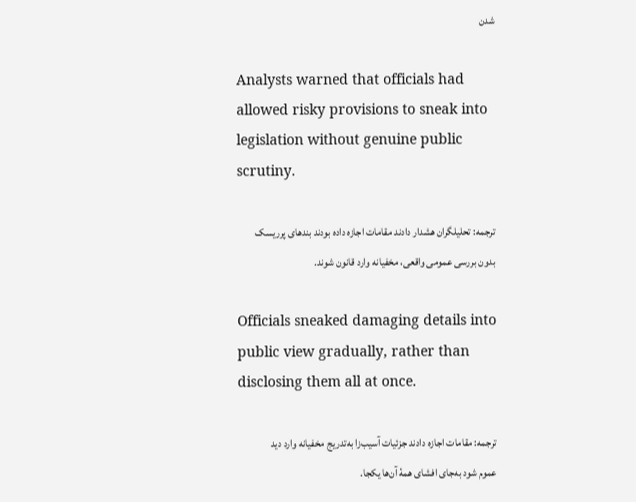شدن

Analysts warned that officials had allowed risky provisions to sneak into legislation without genuine public scrutiny.

ترجمه: تحلیلگران هشدار دادند مقامات اجازه داده بودند بندهای پرریسک بدون بررسی عمومی واقعی، مخفیانه وارد قانون شوند.

Officials sneaked damaging details into public view gradually, rather than disclosing them all at once.

ترجمه: مقامات اجازه دادند جزئیات آسیب‌زا به‌تدریج مخفیانه وارد دید عموم شود به‌جای افشای همهٔ آن‌ها یکجا.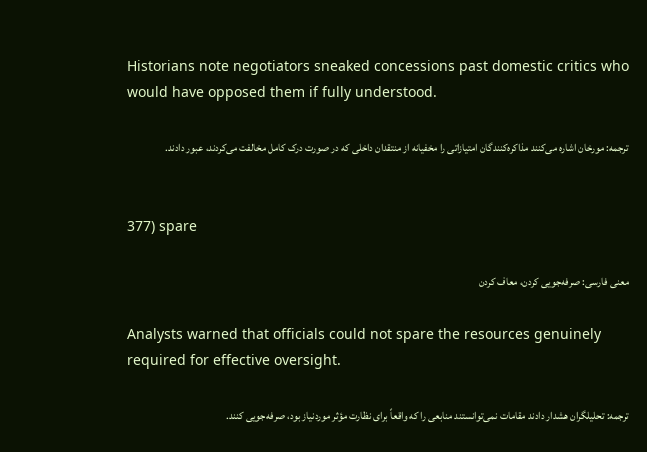Historians note negotiators sneaked concessions past domestic critics who would have opposed them if fully understood.

ترجمه: مورخان اشاره می‌کنند مذاکره‌کنندگان امتیازاتی را مخفیانه از منتقدان داخلی که در صورت درک کامل مخالفت می‌کردند، عبور دادند.


377) spare

معنی فارسی: صرفه‌جویی کردن، معاف کردن

Analysts warned that officials could not spare the resources genuinely required for effective oversight.

ترجمه: تحلیلگران هشدار دادند مقامات نمی‌توانستند منابعی را که واقعاً برای نظارت مؤثر موردنیاز بود، صرفه‌جویی کنند.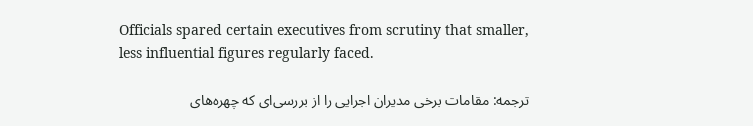Officials spared certain executives from scrutiny that smaller, less influential figures regularly faced.

ترجمه: مقامات برخی مدیران اجرایی را از بررسی‌ای که چهره‌های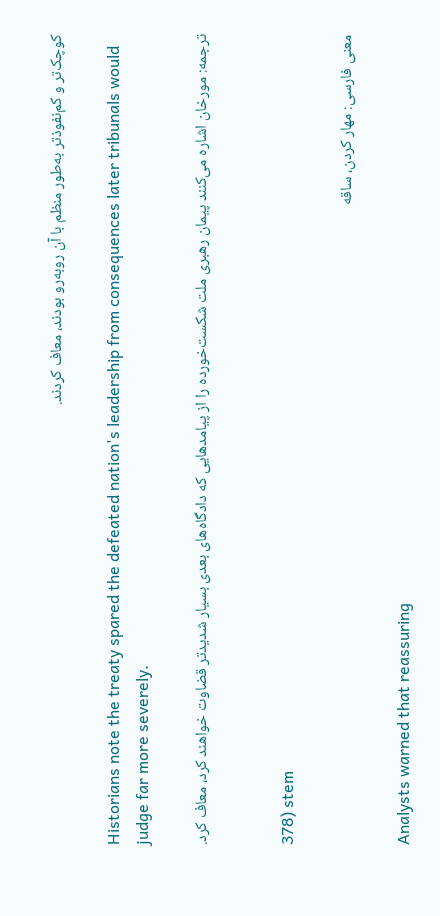کوچک‌تر و کم‌نفوذتر به‌طور منظم با آن روبه‌رو بودند، معاف کردند.

Historians note the treaty spared the defeated nation's leadership from consequences later tribunals would judge far more severely.

ترجمه: مورخان اشاره می‌کنند پیمان رهبری ملت شکست‌خورده را از پیامدهایی که دادگاه‌های بعدی بسیار شدیدتر قضاوت خواهند کرد، معاف کرد.


378) stem

معنی فارسی: مهار کردن، ساقه

Analysts warned that reassuring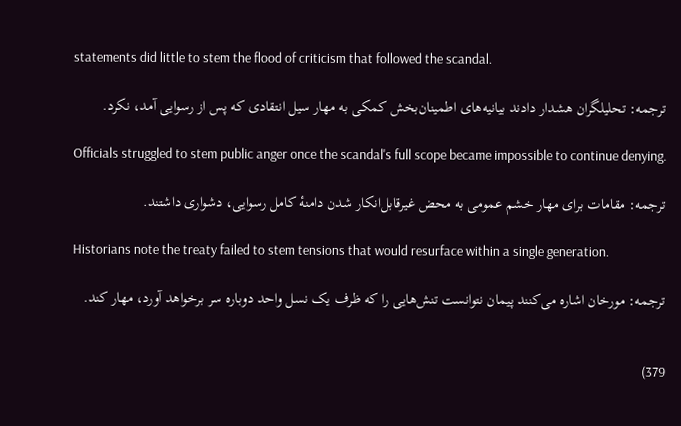statements did little to stem the flood of criticism that followed the scandal.

ترجمه: تحلیلگران هشدار دادند بیانیه‌های اطمینان‌بخش کمکی به مهار سیل انتقادی که پس از رسوایی آمد، نکرد.

Officials struggled to stem public anger once the scandal's full scope became impossible to continue denying.

ترجمه: مقامات برای مهار خشم عمومی به محض غیرقابل‌انکار شدن دامنهٔ کامل رسوایی، دشواری داشتند.

Historians note the treaty failed to stem tensions that would resurface within a single generation.

ترجمه: مورخان اشاره می‌کنند پیمان نتوانست تنش‌هایی را که ظرف یک نسل واحد دوباره سر برخواهد آورد، مهار کند.


379)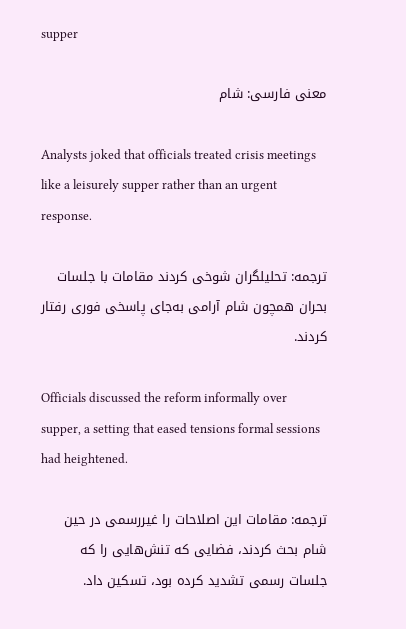supper

معنی فارسی: شام

Analysts joked that officials treated crisis meetings like a leisurely supper rather than an urgent response.

ترجمه: تحلیلگران شوخی کردند مقامات با جلسات بحران همچون شام آرامی به‌جای پاسخی فوری رفتار کردند.

Officials discussed the reform informally over supper, a setting that eased tensions formal sessions had heightened.

ترجمه: مقامات این اصلاحات را غیررسمی در حین شام بحث کردند، فضایی که تنش‌هایی را که جلسات رسمی تشدید کرده بود، تسکین داد.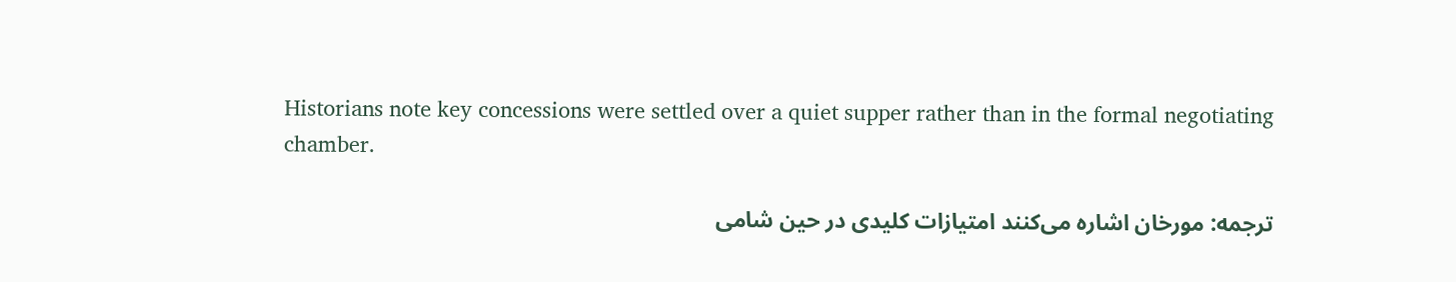Historians note key concessions were settled over a quiet supper rather than in the formal negotiating chamber.

ترجمه: مورخان اشاره می‌کنند امتیازات کلیدی در حین شامی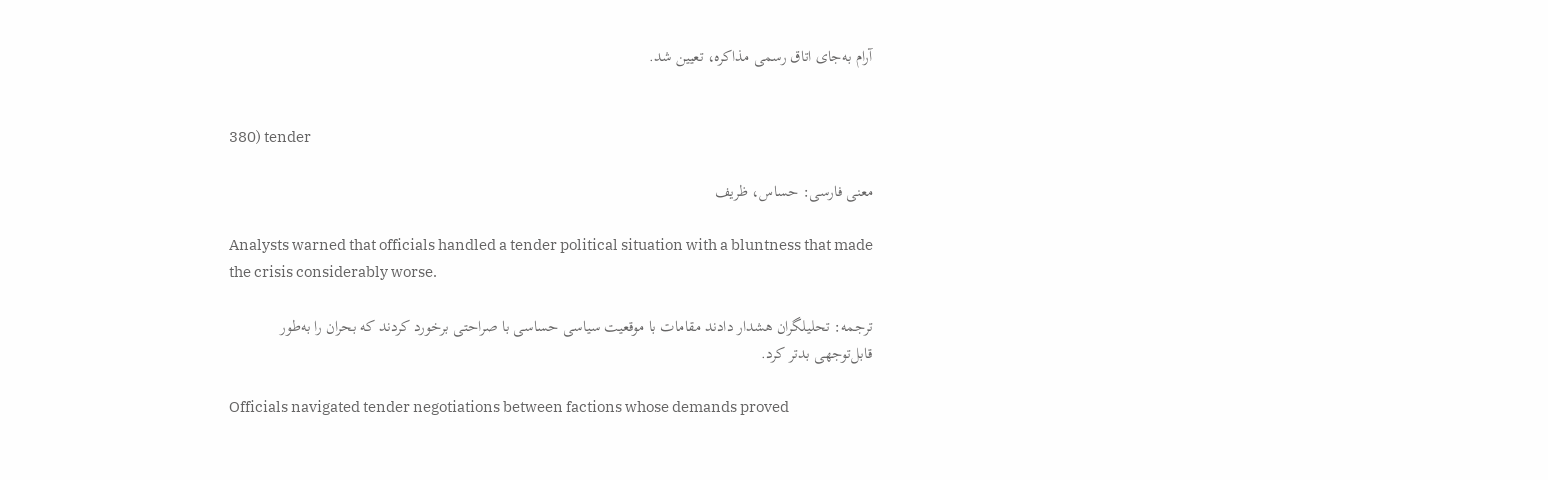آرام به‌جای اتاق رسمی مذاکره، تعیین شد.


380) tender

معنی فارسی: حساس، ظریف

Analysts warned that officials handled a tender political situation with a bluntness that made the crisis considerably worse.

ترجمه: تحلیلگران هشدار دادند مقامات با موقعیت سیاسی حساسی با صراحتی برخورد کردند که بحران را به‌طور قابل‌توجهی بدتر کرد.

Officials navigated tender negotiations between factions whose demands proved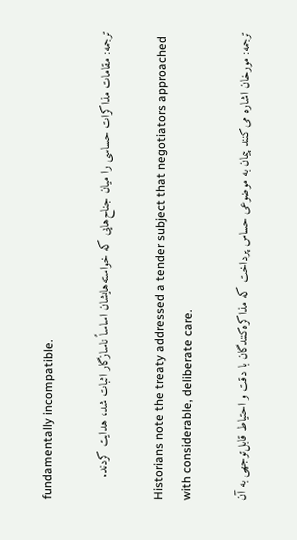fundamentally incompatible.

ترجمه: مقامات مذاکرات حساسی را میان جناح‌هایی که خواسته‌هایشان اساساً ناسازگار اثبات شد، هدایت کردند.

Historians note the treaty addressed a tender subject that negotiators approached with considerable, deliberate care.

ترجمه: مورخان اشاره می‌کنند پیمان به موضوعی حساس پرداخت که مذاکره‌کنندگان با دقت و احتیاط قابل‌توجهی به آن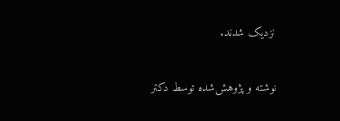نزدیک شدند.

نوشته و پژوهش‌شده توسط دکتر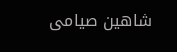شاهین صیامی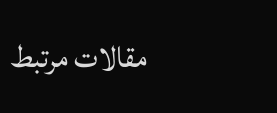مقالات مرتبط